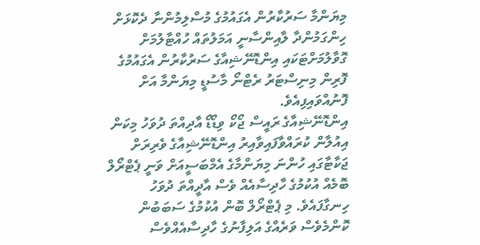މިޔަންމާ ސަރުކާރުން އެގައުމުގެ މުސްލިމުންނާ ދެކޮޅަށް ހިންގަމުންދާ ލާއިންސާނީ އަމަލުތައް ހުއްޓާލުމަށް ގޮވާލުމަށްޓަކައި އިންޑޮނޭޝިއާގެ ސަރުކާރުން އެގައުމުގެ ފޮރިން މިނިސްޓަރު ރެޓްނޯ މާސުޑީ މިޔަންމާ އަށް ފޮނުއްވައިފިއެވެ.
އިންޑޮނޭޝިއާގެ ރައީސް ޖޯކޯ ވިޑޯޑޯ އާދިއްތަ ދުވަހު މިކަން އިއުލާން ކުރައްވާފައިވާއިރު އިންޑޮނޭޝިއާގެ ވެރިރަށް ޖަކާޓާގައި ހުންނަ މިޔަންމާގެ އެމްބަސީއަށް ވަނީ ޕެޓްރޯލް ބޮމެއް އުކުމުގެ ހާދިސާއެއް ވެސް އާދީއްތަ ދުވަހު ހިނގާފައެވެ. މި ޕެޓްރޯލް ބޮން އުކުމުގެ ސަބަބުން ކޮންމެވެސް ވަރެއްގެ އަލިފާނުގެ ހާދިސާއެއްވެސް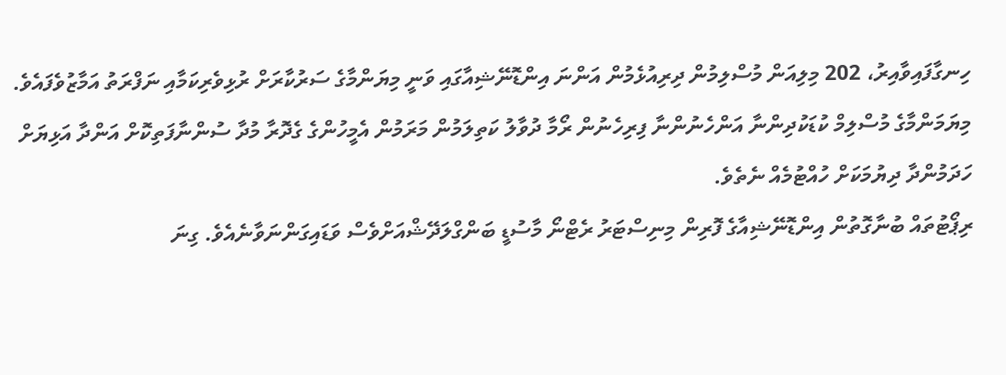ހިނގާފައިވާއިރު، 202 މިލިއަން މުސްލިމުން ދިރިއުޅެމުން އަންނަ އިންޑޮނޭޝިއާގައި ވަނީ މިޔަންމާގެ ސަރުކާރަށް ރުޅިވެރިކަމާއި ނަފްރަތު އަމާޒުވެފައެވެ.
މިޔަމަންމާގެ މުސްލިމް ކުޑަކުދިންނާ އަންހެނުންނާ ފިރިހެނުން ރޯމާ ދުވާލު ކަތިލަމުން މަރަމުން އެމީހުންގެ ގެދޮރާ މުދާ ސުންނާފަތިކޮށް އަންދާ އަޅިޔަށް ހަދަމުންދާ ދިޔުމަކަށް ހުއްޓުމެއް ނެތެވެ.
ރިޕޯޓުތައް ބުނާގޮތުން އިންޑޮނޭޝިއާގެ ފޮރިން މިނިސްޓަރު ރެޓްނޯ މާސުޑީ ބަންގްލަދޭޝްއަށްވެސް ވަޑައިގަންނަވާނެއެވެ. ގިނަ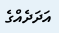އަދަދެއްގެ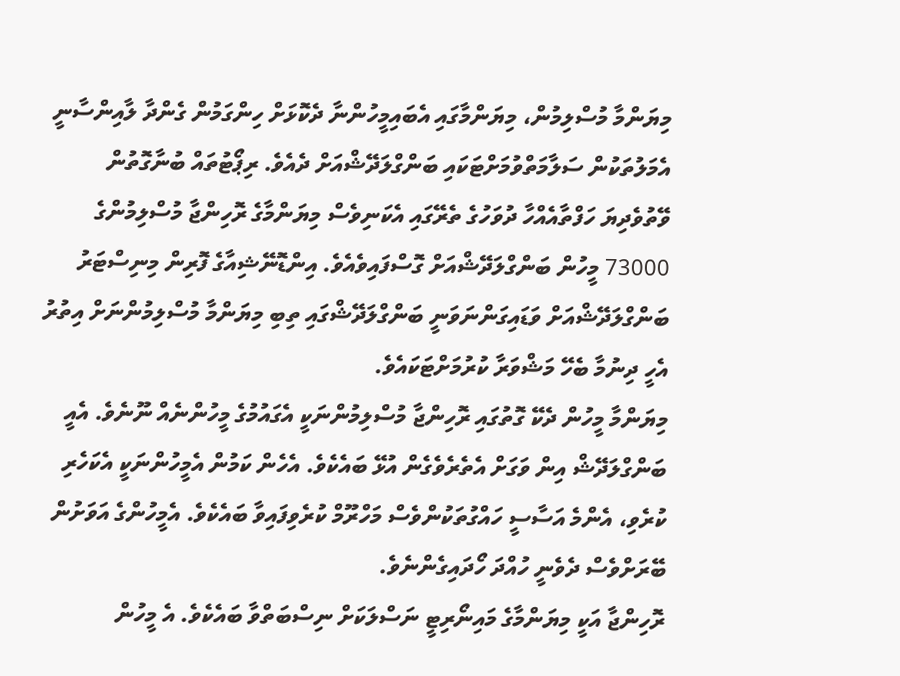މިޔަންމާ މުސްލިމުން، މިޔަންމާގައި އެބައިމީހުންނާ ދެކޮޅަށް ހިންގަމުން ގެންދާ ލާއިންސާނީ އެމަލުތަކުން ސަލާމަތްވުމަށްޓަކައި ބަންގްލަދޭޝްއަށް ދެއެވެ. ރިޕޯޓުތައް ބުނާގޮތުން ވޭތުވެދިޔަ ހަފްތާއެއްހާ ދުވަހުގެ ތެރޭގައި އެކަނިވެސް މިޔަންމާގެ ރޮހިންޖާ މުސްލިމުންގެ 73000 މީހުން ބަންގްލަދޭޝްއަށް ގޮސްފައިވެއެވެ. އިންޑޮނޭޝިއާގެ ފޮރިން މިނިސްޓަރު ބަންގްލަދޭޝްއަށް ވަޑައިގަންނަވަނީ ބަންގްލަދޭޝްގައި ތިބި މިޔަންމާ މުސްލިމުންނަށް އިތުރު އެހީ ދިނުމާ ބެހޭ މަޝްވަރާ ކުރުމަށްޓަކައެވެ.
މިޔަންމާ މީހުން ދެކޭ ގޮތުގައި ރޮހިންޖާ މުސްލިމުންނަކީ އެގައުމުގެ މީހުންނެއް ނޫނެވެ. އެއީ ބަންގްލަދޭޝް އިން ވަގަށް އެތެރެވެގެން އުޅޭ ބައެކެވެ. އެހެން ކަމުން އެމީހުންނަކީ އެކަހެރި ކުރެވި، އެންމެ އަސާސީ ހައްގުތަކުންވެސް މަހްރޫމް ކުރެވިފައިވާ ބައެކެވެ. އެމީހުންގެ އަވަށުން ބޭރަށްވެސް ދެވެނީ ހުއްދަ ހޯދައިގެންނެވެ.
ރޮހިންޖާ އަކީ މިޔަންމާގެ މައިނޯރިޓީ ނަސްލަކަށް ނިސްބަތްވާ ބައެކެވެ. އެ މީހުން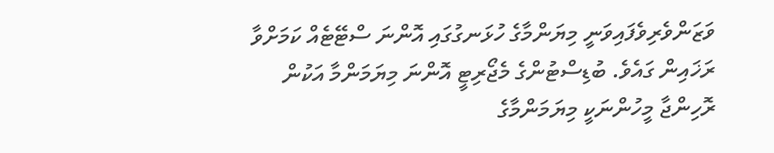ވަޒަންވެރިވެފައިވަނީ މިޔަންމާގެ ހުޅަނގުގައި އޮންނަ ސްޓޭޓެއް ކަމަށްވާ ރަޚައިން ގައެވެ. ބުޑިސްޓުންގެ މެޖޯރިޓީ އޮންނަ މިޔަމަންމާ އަކުން ރޮހިންޖާ މީހުންނަކީ މިޔަމަންމާގެ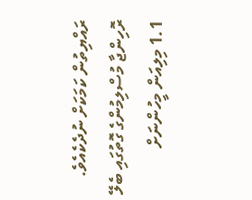ރައްޔިތުން ކަމަކަށް ނުދެކެއެވެ. ރޮހިންޖާ މުސްލިމުންގެ ގޮތުގައި ބެލޭ 1.1 މިލިއަން މީހުންނަށް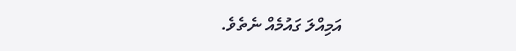އަމިއްލަ ގައުމެއް ނެތެވެ.